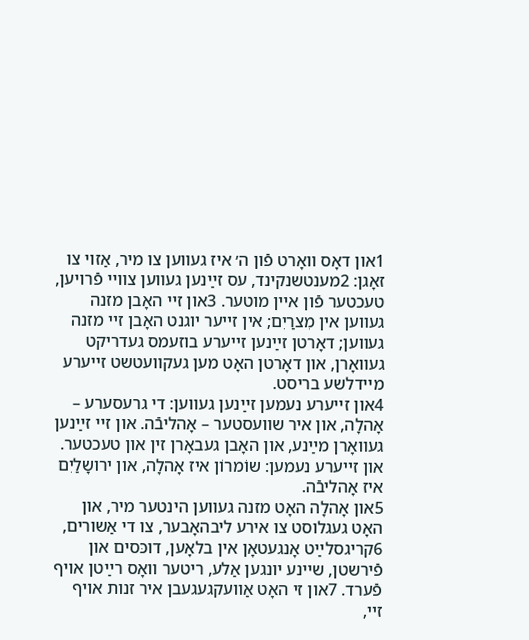1און דאָס װאָרט פֿון ה׳ איז געװען צו מיר, אַזױ צו זאָגן: 2מענטשנקינד, עס זײַנען געװען צװײ פֿרױען, טעכטער פֿון אײן מוטער. 3און זײ האָבן מזנה געװען אין מִצרַיִם; אין זײער יוגנט האָבן זײ מזנה געװען; דאָרטן זײַנען זײערע בוזעמס געדריקט געװאָרן, און דאָרטן האָט מען געקװעטשט זײערע מײדלשע בריסט.
4און זײערע נעמען זײַנען געװען: די גרעסערע – אָהלָה, און איר שװעסטער – אָהליבֿה. און זײ זײַנען געװאָרן מײַנע, און האָבן געבאָרן זין און טעכטער. און זײערע נעמען: שוֹמרוֹן איז אָהלָה, און ירושָלַיִם איז אָהליבֿה.
5און אָהלָה האָט מזנה געװען הינטער מיר, און האָט געגלוסט צו אירע ליבהאָבער, צו די אַשורים, 6קריגסלײַט אָנגעטאָן אין בלאָען, דוכּסים און פֿירשטן, שײנע יונגען אַלע, ריטער װאָס רײַטן אױף פֿערד. 7און זי האָט אַװעקגעגעבן איר זנות אױף זײ,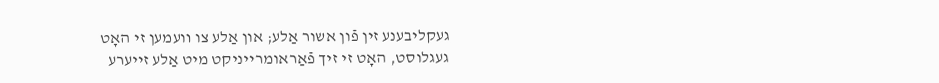געקליבענע זין פֿון אשור אַלע; און אַלע צו װעמען זי האָט געגלוסט, האָט זי זיך פֿאַראומרײניקט מיט אַלע זײערע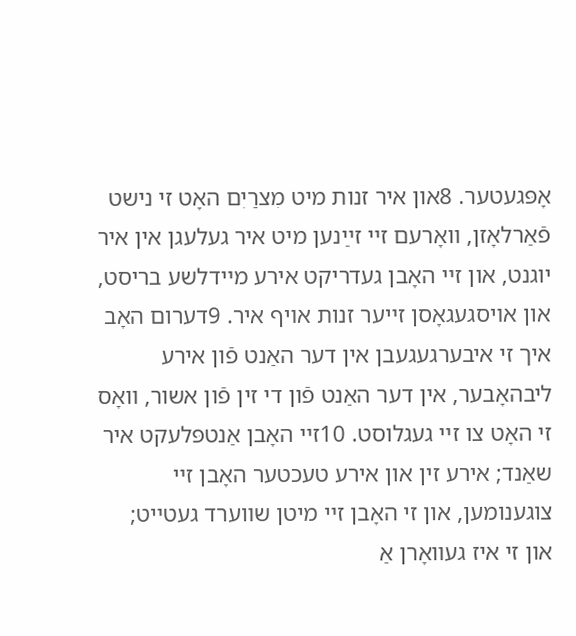אָפּגעטער. 8און איר זנות מיט מִצרַיִם האָט זי נישט פֿאַרלאָזן, װאָרעם זײ זײַנען מיט איר געלעגן אין איר יוגנט, און זײ האָבן געדריקט אירע מײדלשע בריסט, און אױסגעגאָסן זײער זנות אױף איר. 9דערום האָב איך זי איבערגעגעבן אין דער האַנט פֿון אירע ליבהאָבער, אין דער האַנט פֿון די זין פֿון אשור, װאָס זי האָט צו זײ געגלוסט. 10זײ האָבן אַנטפּלעקט איר שאַנד; אירע זין און אירע טעכטער האָבן זײ צוגענומען, און זי האָבן זײ מיטן שװערד געטײט; און זי איז געװאָרן אַ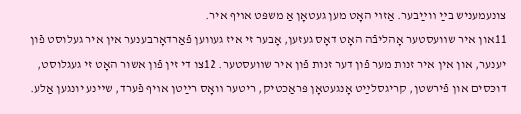צונעמעניש בײַ װײַבער. אַזױ האָט מען געטאָן אַ משפּט אױף איר.
11און איר שװעסטער אָהליבֿה האָט דאָס געזען, אָבער זי איז געװען פֿאַרדאָרבענער אין איר געלוסט פֿון יענער, און אין איר זנות מער פֿון דער זנות פֿון איר שװעסטער. 12צו די זין פֿון אשור האָט זי געגלוסט, דוכּסים און פֿירשטן, קריגסלײַט אָנגעטאָן פּראַכטיק, ריטער װאָס רײַטן אױף פֿערד, שײנע יונגען אַלע.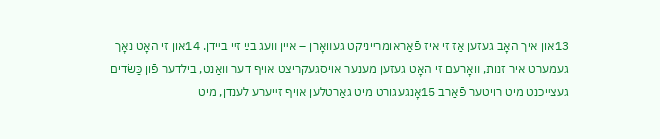13און איך האָב געזען אַז זי איז פֿאַראומרײניקט געװאָרן – אײן װעג בײַ זײ בײדן. 14און זי האָט נאָך געמערט איר זנות, װאָרעם זי האָט געזען מענער אױסגעקריצט אױף דער װאַנט, בילדער פֿון כַּשׂדים געצײכנט מיט רױטער פֿאַרב 15אָנגעגורט מיט גאַרטלען אױף זײערע לענדן, מיט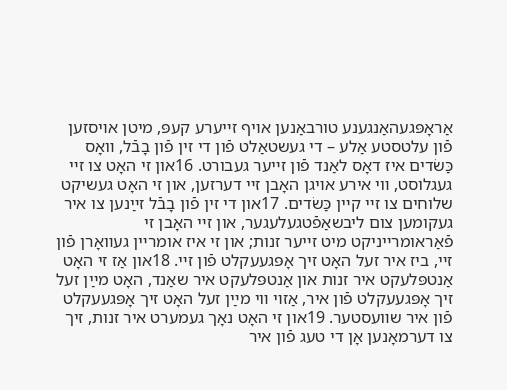אַראָפּגעהאַנגענע טורבאַנען אױף זײערע קעפּ, מיטן אױסזען פֿון עלטסטע אַלע – די געשטאַלט פֿון די זין פֿון בָבֿל, װאָס כַּשׂדים איז דאָס לאַנד פֿון זײער געבורט. 16און זי האָט צו זײ געגלוסט, װי אירע אױגן האָבן זײ דערזען, און זי האָט געשיקט שלוחים צו זײ קײן כַּשׂדים. 17און די זין פֿון בָבֿל זײַנען צו איר געקומען צום ליבשאַפֿטגעלעגער, און זײ האָבן זי פֿאַראומרײניקט מיט זײער זנות; און זי איז אומרײן געװאָרן פֿון זײ, ביז איר זעל האָט זיך אָפּגעעקלט פֿון זײ. 18און אַז זי האָט אַנטפּלעקט איר זנות און אַנטפּלעקט איר שאַנד, האָט מײַן זעל זיך אָפּגעעקלט פֿון איר, אַזױ װי מײַן זעל האָט זיך אָפּגעעקלט פֿון איר שװעסטער. 19און זי האָט נאָך געמערט איר זנות, זיך צו דערמאָנען אָן די טעג פֿון איר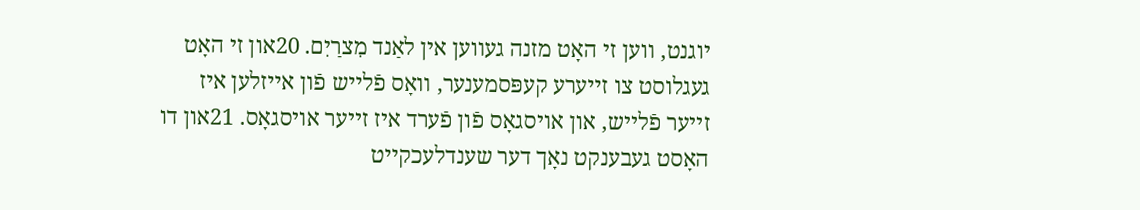יוגנט, װען זי האָט מזנה געװען אין לאַנד מִצרַיִם. 20און זי האָט געגלוסט צו זײערע קעפּסמענער, װאָס פֿלײש פֿון אײזלען איז זײער פֿלײש, און אױסגאָס פֿון פֿערד איז זײער אױסגאָס. 21און דו האָסט געבענקט נאָך דער שענדלעכקײט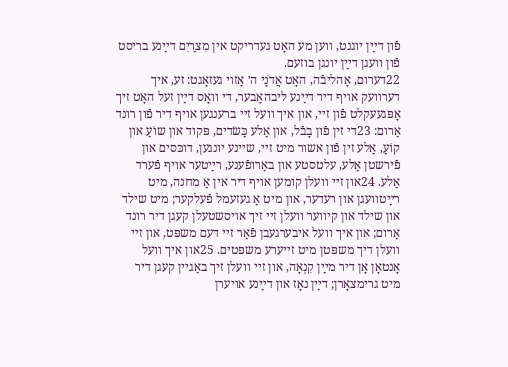פֿון דײַן יוגנט, װען מע האָט געדריקט אין מִצרַיִם דײַנע בריסט פֿון װעגן דײַן יונגן בוזעם.
22דערום, אָהליבֿה, האָט אֲדֹנָי ה׳ אַזױ געזאָגט: זע, איך דערװעק אױף דיר דײַנע ליבהאָבער, די װאָס דײַן זעל האָט זיך אָפּגעעקלט פֿון זײ, און איך װעל זײ ברענגען אױף דיר פֿון רונד אַרום: 23די זין פֿון בָבֿל, און אַלע כַּשׂדים, פּקוד און שוֹעַ און קוֹעַ, אַלע זין פֿון אשור מיט זײ, שײנע יונגען, דוכּסים און פֿירשטן אַלע, עלטסטע און באַרופֿענע, רײַטער אױף פֿערד אַלע. 24און זײ װעלן קומען אױף דיר אין אַ מחנה, מיט רײַטװעגן און רעדער, און מיט אַ געזעמל פֿעלקער; מיט שילד און שילד און קיװער װעלן זײ זיך אױסשטעלן קעגן דיר רונד אַרום; און איך װעל איבערגעבן פֿאַר זײ דעם משפּט, און זײ װעלן דיך משפּטן מיט זײערע משפּטים. 25און איך װעל אָנטאָן אָן דיר מײַן קִנְאָה, און זײ װעלן זיך באַגײן קעגן דיר מיט גרימצאָרן; דײַן נאָז און דײַנע אױערן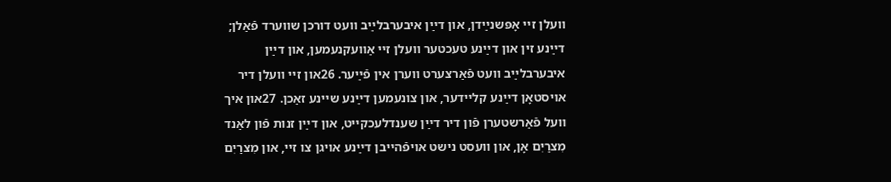װעלן זײ אָפּשנײַדן, און דײַן איבערבלײַב װעט דורכן שװערד פֿאַלן; דײַנע זין און דײַנע טעכטער װעלן זײ אַװעקנעמען, און דײַן איבערבלײַב װעט פֿאַרצערט װערן אין פֿײַער. 26און זײ װעלן דיר אױסטאָן דײַנע קלײדער, און צונעמען דײַנע שײנע זאַכן. 27און איך װעל פֿאַרשטערן פֿון דיר דײַן שענדלעכקײט, און דײַן זנות פֿון לאַנד מִצרַיִם אָן, און װעסט נישט אױפֿהײבן דײַנע אױגן צו זײ, און מִצרַיִם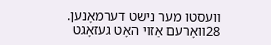װעסטו מער נישט דערמאָנען.
28װאָרעם אַזױ האָט געזאָגט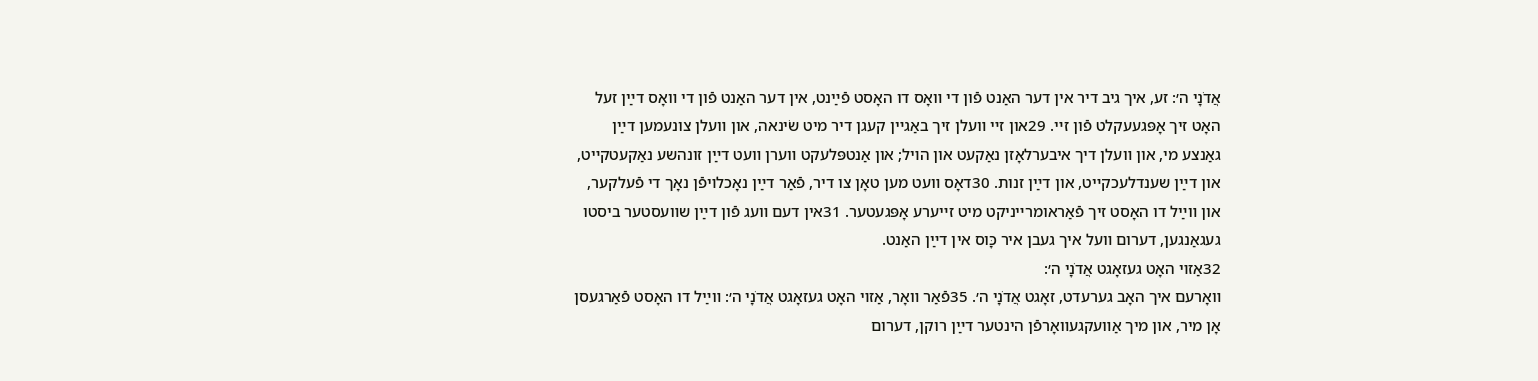אֲדֹנָי ה׳: זע, איך גיב דיר אין דער האַנט פֿון די װאָס דו האָסט פֿײַנט, אין דער האַנט פֿון די װאָס דײַן זעל האָט זיך אָפּגעעקלט פֿון זײ. 29און זײ װעלן זיך באַגײן קעגן דיר מיט שׂינאה, און װעלן צונעמען דײַן גאַנצע מי, און װעלן דיך איבערלאָזן נאַקעט און הױל; און אַנטפּלעקט װערן װעט דײַן זונהשע נאַקעטקײט, און דײַן שענדלעכקײט, און דײַן זנות. 30דאָס װעט מען טאָן צו דיר, פֿאַר דײַן נאָכלױפֿן נאָך די פֿעלקער, און װײַל דו האָסט זיך פֿאַראומרײניקט מיט זײערע אָפּגעטער. 31אין דעם װעג פֿון דײַן שװעסטער ביסטו געגאַנגען, דערום װעל איך געבן איר כָּוס אין דײַן האַנט.
32אַזױ האָט געזאָגט אֲדֹנָי ה׳:
װאָרעם איך האָב גערעדט, זאָגט אֲדֹנָי ה׳. 35פֿאַר װאָר, אַזױ האָט געזאָגט אֲדֹנָי ה׳: װײַל דו האָסט פֿאַרגעסן אָן מיר, און מיך אַװעקגעװאָרפֿן הינטער דײַן רוקן, דערום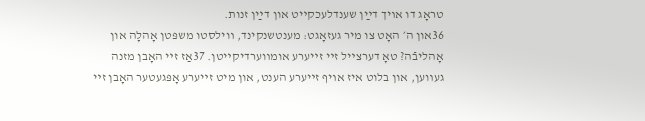טראָג דו אױך דײַן שענדלעכקײט און דײַן זנות.
36און ה׳ האָט צו מיר געזאָגט: מענטשנקינד, װילסטו משפּטן אָהלָה און אָהליבֿה? טאָ דערצײל זײ זײערע אומװערדיקײטן. 37אַז זײ האָבן מזנה געװען, און בלוט איז אױף זײערע הענט, און מיט זײערע אָפּגעטער האָבן זײ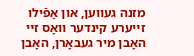מזנה געװען, און אַפֿילו זײערע קינדער װאָס זײ האָבן מיר געבאָרן, האָבן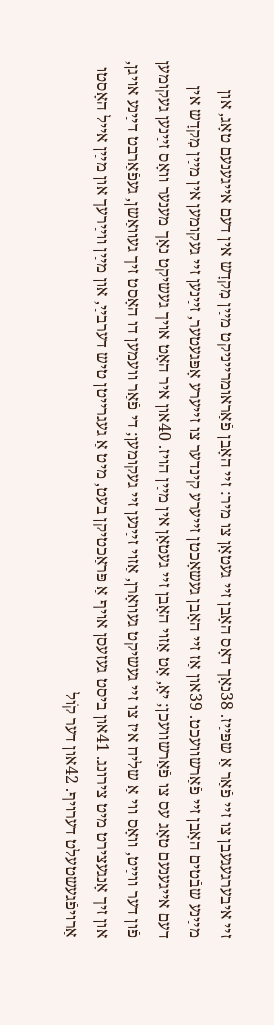זײ איבערגעגעבן צו זײ פֿאַר אַ שפּײַז. 38נאָך דאָס האָבן זײ געטאָן צו מיר: זײ האָבן פֿאַראומרײניקט מײַן מִקדָש אין דעם אײגענעם טאָג, און מײַנע שבֿטים האָבן זײ פֿאַרשװעכט. 39און אַז זײ האָבן געשאָכטן זײערע קינדער צו זײערע אָפּגעטער, זײַנען זײ געקומען אין מײַן מִקדָש אין דעם אײגענעם טאָג עס צו פֿאַרשװעכן; יאָ, אָט אַזױ האָבן זײ געטאָן אין מײַן הױז. 40און איר האָט אױך געשיקט נאָך מענער װאָס זײַנען געקומען פֿון דער װײַט, װאָס װי אַ שליח איז צו זײ געשיקט געװאָרן, אַזױ זײַנען זײ געקומען; די פֿאַר װעמען דו האָסט זיך געװאַשן, געפֿאַרבט דײַנע אױגן, און זיך אָנגעצירט מיט צירונג. 41און ביסט געזעסן אױף אַ פּראַכטיקן בעט, מיט אַ געגרײטן טיש דערבײַ, און מײַן װײַרעך און מײַן אײל האָסטו אַרױפֿגעשטעלט דערױף. 42און דער קֹול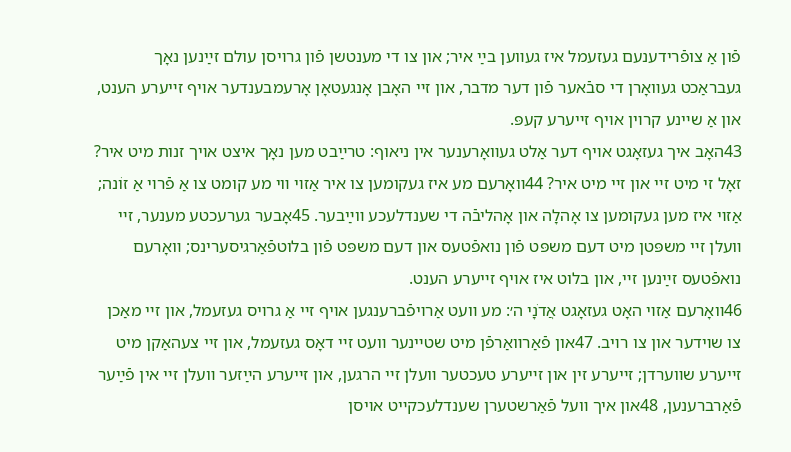פֿון אַ צופֿרידענעם געזעמל איז געװען בײַ איר; און צו די מענטשן פֿון גרױסן עולם זײַנען נאָך געבראַכט געװאָרן די סבֿאער פֿון דער מדבר, און זײ האָבן אָנגעטאָן אָרעמבענדער אױף זײערע הענט, און אַ שײנע קרױן אױף זײערע קעפּ.
43האָב איך געזאָגט אױף דער אַלט געװאָרענער אין ניאוף: טרײַבט מען נאָך איצט אױך זנות מיט איר? זאָל זי מיט זײ און זײ מיט איר? 44װאָרעם מע איז געקומען צו איר אַזױ װי מע קומט צו אַ פֿרױ אַ זוֹנה; אַזױ איז מען געקומען צו אָהלָה און אָהליבֿה די שענדלעכע װײַבער. 45אָבער גערעכטע מענער, זײ װעלן זײ משפּטן מיט דעם משפּט פֿון נואפֿטעס און דעם משפּט פֿון בלוטפֿאַרגיסערינס; װאָרעם נואפֿטעס זײַנען זײ, און בלוט איז אױף זײערע הענט.
46װאָרעם אַזױ האָט געזאָגט אֲדֹנָי ה׳: מע װעט אַרױפֿברענגען אױף זײ אַ גרױס געזעמל, און זײ מאַכן צו שױדער און צו רױב. 47און פֿאַרװאַרפֿן מיט שטײנער װעט זײ דאָס געזעמל, און זײ צעהאַקן מיט זײערע שװערדן; זײערע זין און זײערע טעכטער װעלן זײ הרגען, און זײערע הײַזער װעלן זײ אין פֿײַער פֿאַרברענען, 48און איך װעל פֿאַרשטערן שענדלעכקײט אױסן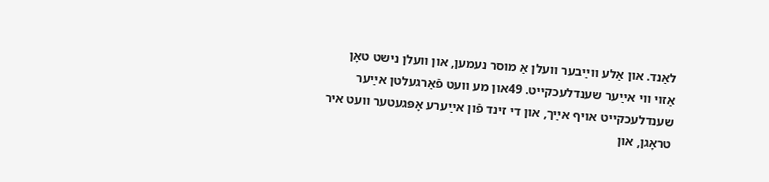לאַנד. און אַלע װײַבער װעלן אַ מוסר נעמען, און װעלן נישט טאָן אַזױ װי אײַער שענדלעכקײט. 49און מע װעט פֿאַרגעלטן אײַער שענדלעכקײט אױף אײַך, און די זינד פֿון אײַערע אָפּגעטער װעט איר טראָגן, און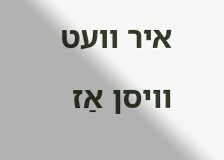איר װעט װיסן אַז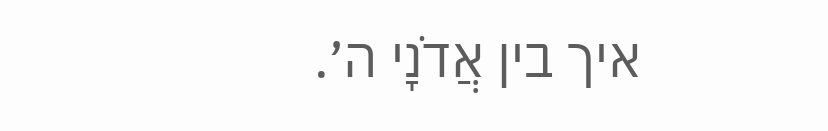איך בין אֲדֹנָי ה׳.